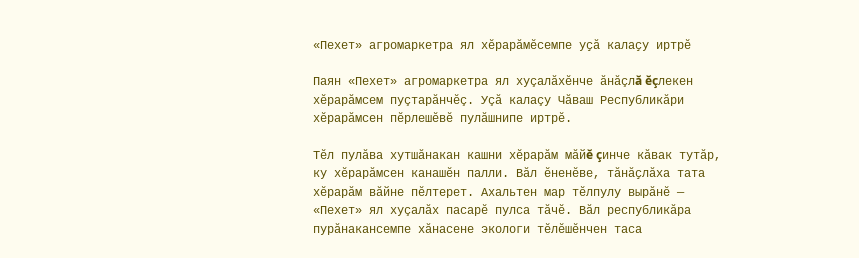«Пехет» агромаркетра ял хӗрарӑмӗсемпе уҫӑ калаҫу иртрĕ

Паян «Пехет» агромаркетра ял хуçалăхĕнче ăнăçлă ĕçлекен хĕрарăмсем пуçтарăнчĕç. Уçă калаçу Чӑваш Республикăри хӗрарӑмсен пĕрлешĕвĕ пулăшнипе иртрĕ.

Тĕл пулăва хутшăнакан кашни хӗрарӑм мăйĕ çинче кӑвак тутӑр, ку хĕрарăмсен канашĕн палли. Вăл ӗненĕве, тӑнӑҫлӑха тата хӗрарӑм вӑйне пĕлтерет. Ахальтен мар тӗлпулу вырӑнӗ — «Пехет» ял хуçалăх пасарĕ пулса тăчĕ. Вăл республикӑра пурӑнакансемпе хӑнасене экологи тӗлӗшӗнчен таса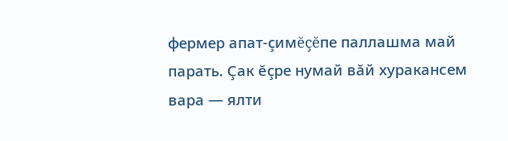фермер апат-çимĕçĕпе паллашма май парать. Çак ĕçре нумай вăй хуракансем вара — ялти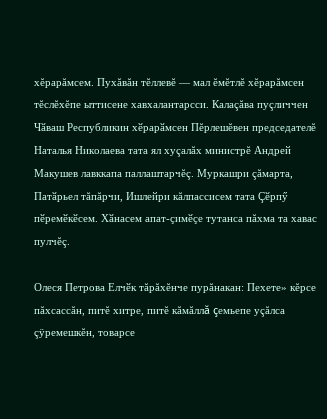хĕрарăмсем. Пухăвăн тĕллевĕ — мал ĕмĕтлĕ хĕрарăмсен тĕслĕхĕпе ыттисене хавхалантарсси. Калаçăва пуçличчен Чӑваш Республикин хӗрарӑмсен Пĕрлешĕвен председателĕ Наталья Николаева тата ял хуçалăх министрĕ Андрей Макушев лавккапа паллаштарчĕç. Муркашри çăмарта, Патӑрьел тăпăрчи, Ишлейри кăлпассисем тата Çӗрпӳ пӗремӗкӗсем. Хӑнасем апат-ҫимӗҫе тутанса пăхма та хавас пулчĕç.

Олеся Петрова Елчӗк тăрăхĕнче пурăнакан: Пехете» кĕрсе пăхсассăн, питĕ хитре, питĕ кăмăллă çемьепе уçăлса çÿремешкĕн, товарсе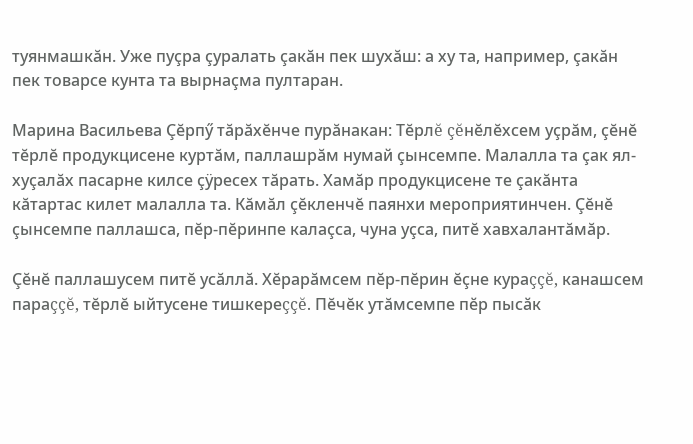туянмашкăн. Уже пуçра çуралать çакăн пек шухăш: а ху та, например, çакăн пек товарсе кунта та вырнаçма пултаран.

Марина Васильева Çĕрпӳ тăрăхĕнче пурăнакан: Тĕрлĕ çĕнĕлĕхсем уçрăм, çĕнĕ тĕрлĕ продукцисене куртăм, паллашрăм нумай çынсемпе. Малалла та çак ял-хуçалăх пасарне килсе çÿресех тăрать. Хамăр продукцисене те çакăнта кăтартас килет малалла та. Кăмăл çĕкленчĕ паянхи мероприятинчен. Çĕнĕ çынсемпе паллашса, пĕр-пĕринпе калаçса, чуна уçса, питĕ хавхалантăмăр.

Çĕнĕ паллашусем питĕ усăллă. Хĕрарăмсем пĕр-пĕрин ĕçне кураççĕ, канашсем параççĕ, тĕрлĕ ыйтусене тишкереççĕ. Пĕчĕк утăмсемпе пӗр пысӑк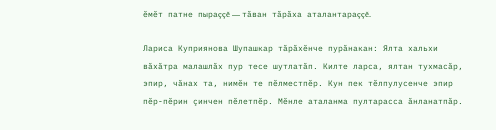ĕмĕт патне пыраççĕ — тăван тăрăха аталантараççĕ.

Лариса Куприянова Шупашкар тăрăхĕнче пурăнакан: Ялта хальхи вăхăтра малашлăх пур тесе шутлатăп. Килте ларса, ялтан тухмасăр, эпир, чăнах та, нимĕн те пĕлместпĕр. Кун пек тĕлпулусенче эпир пĕр-пĕрин çинчен пĕлетпĕр. Мĕнле аталанма пултарасса ăнланатпăр.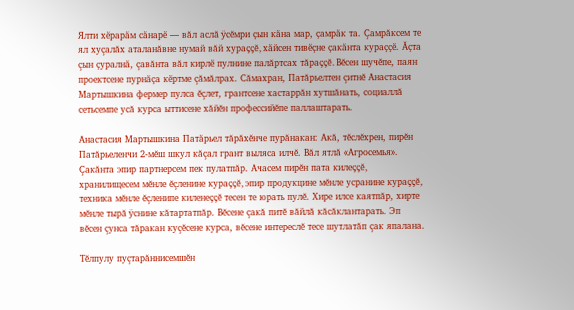Ялти хӗрарӑм сӑнарӗ — вăл аслă ÿсĕмри ҫын кӑна мар, ҫамрӑк та. Çамрăксем те ял хуçалăх аталанăвне нумай вăй хураççĕ, хӑйсен тивӗҫне ҫакӑнта кураҫҫӗ. Ăҫта çын ҫуралнӑ, çавăнта вăл кирлӗ пулнине палăртсах тăраççĕ. Вĕсен шучĕпе, паян проектсене пурнӑҫа кӗртме çăмăлрах. Сăмахран, Патăрьелтен çитнĕ Анастасия Мартышкина фермер пулса ĕçлет, грантсене хастаррăн хутшăнать, социаллă сетьсемпе усă курса ыттисене хăйĕн профессийĕпе паллаштарать.

Анастасия Мартышкина Патӑрьел тăрăхĕнче пурăнакан: Акă, тĕслĕхрен, пирĕн Патăрьеленчи 2-мĕш шкул кăçал грант выляса илчĕ. Вăл ятлă «Агросемья». Çакăнта эпир партнерсем пек пулатпăр. Ачасем пирĕн пата килеççĕ, хранилищесем мĕнле ĕçленине кураççĕ, эпир продукцине мĕнле усранине кураççĕ, техника мĕнле ĕçленипе киленеççĕ тесен те юрать пулĕ. Хире илсе каятпăр, хирте мĕнле тырă ÿснине кăтартатпăр. Вĕсене çакă питĕ вăйлă кăсăклантарать. Эп вĕсен çунса тăракан куçĕсене курса, вĕсене интереслĕ тесе шутлатăп çак япалана.

Тĕлпулу пуçтарăннисемшĕн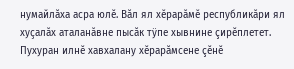нумайлăха асра юлĕ. Вăл ял хӗрарӑмӗ республикӑри ял хуҫалӑх аталанӑвне пысăк тÿпе хывнине çирĕплетет. Пухуран илнĕ хавхалану хĕрарăмсене çĕнĕ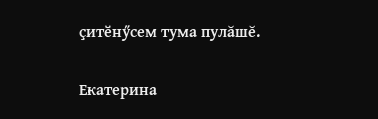ҫитӗнӳсем тума пулăшĕ.

Екатерина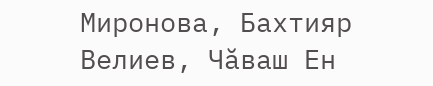Миронова, Бахтияр Велиев, Чăваш Ен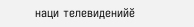наци телевиденийĕ